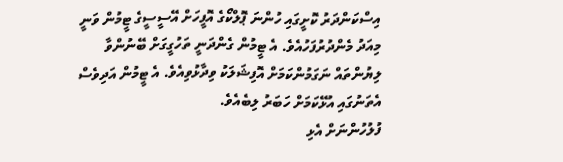އިސްކަންދަރު ކޮށީގައި ހުންނަ ޕޮލްކޯގެ އޮފީހަށް އޭސީސީގެ ޓީމުން ވަނީ މިއަދު މެންދުރުފަހުއެވެ. އެ ޓީމުން ގެންދަނީ ތަހުގީގަށް ބޭނުންވާ ލިޔުންތައް ނަގަމުންކަމަށް އޮފިޝަލަކު ވިދާޅުވިއެވެ. އެ ޓީމުން އަދިވެސް އެތަނުގައި އުޅޭކަމަށް ހަބަރު ލިބެއެވެ.
ފުލުހުންނަށް އެޅި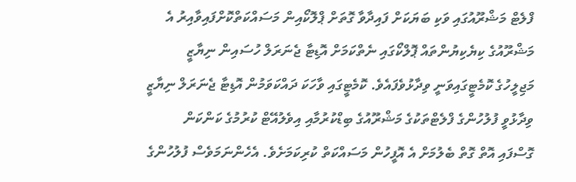ފްލެޓް މަޝްރޫއުގައި ވަކި ބަޔަކަށް ފައިދާވާ ގޮތަށް ޕްލޮކޯއިން މަސައްކަތްކޮށްފައިވާއިރު އެ މަޝްރޫއުގެ ކިޔެކިޔުންތައް ޕޮލްކޯގައި ނެތްކަމަށް އޮޑިޓާ ޖެނަރަލް ހުސައިން ނިޔާޒީ މަޖިލީހުގެ ކޮމެޓީގައިވަނީ ވިދާޅުވެފައެވެ. ކޮމެޓީގައި ވާހަކަ ދައްކަވަމުން އޮޑިޓާ ޖެނަރަލް ނިޔާޒީ ވިދާޅުވީ ފުލުހުންގެ ފްލެޓްތަކުގެ މަޝްރޫއުގެ ބިޑްކުރުމާއި އިވެލުއޭޓް ކުރުމުގެ ކަންކަން ގޮސްފައި އޮތް ގޮތް ބެލުމަށް އެ އޮފީހުން މަސައްކަތް ކުރިކަމަށެވެ. އެހެންނަމަވެސް ފުލުހުންގެ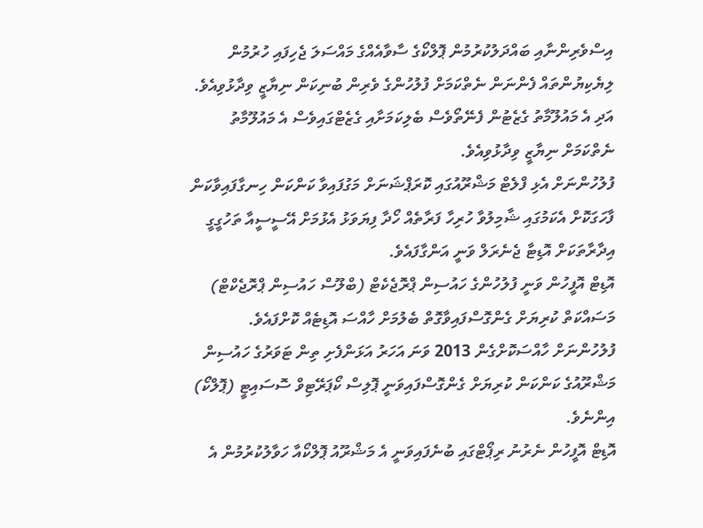އިސްވެރިންނާއި ބައްދަލުކުރުމުން ޕޮލްކޯގެ ސާވާއެއްގެ މައްސަލަ ޖެހިފައި ހުރުމުން ލިޔެކިޔުންތައް ފެންނަން ނެތްކަމަށް ފުލުހުންގެ ވެރިން ބުނިކަން ނިޔާޒީ ވިދާޅުވިއެވެ. އަދި އެ މައުލޫމާތު ގެޒެޓުން ފެނޭތޯވެސް ބެލިކަމަށާއި ގެޒެޓްގައިވެސް އެ މައުލޫމާތު ނެތްކަމަށް ނިޔާޒީ ވިދާޅުވިއެވެ.
ފުލުހުންނަށް އެޅި ފްލެޓް މަޝްރޫއުގައި ކޮރަޕްޝަނަށް މަގުފައިވާ ކަންކަން ހިނގާފައިވާކަން ފާހަގަކޮށް އެކަމުގައި ޝާމިލުވާ ހުރިހާ ފަރާތެއް ހޯދާ ފިޔަވަޅު އެޅުމަށް އޭސީސީއާ ތަހުގީގީ އިދާރާތަކަށް އޮޑިޓާ ޖެނެރަލް ވަނީ އަންގާފައެވެ.
އޮޑިޓް އޮފީހުން ވަނީ ފުލުހުންގެ ހައުސިން ޕްރޮޖެކެޓް (ބްލޫސް ހައުސިން ޕްރޮޖެކްޓް) މަސައްކަތް ކުރިޔަށް ގެންގޮސްފައިވާގޮތް ބެލުމަށް ހާއްސަ އޮޑިޓެއް ކޮށްފައެވެ. ފުލުހުންނަށް ހާއްސަކޮށްގެން 2013 ވަނަ އަހަރު އަޅަންފެށި ތިން ޓަވަރުގެ ހައުސިން މަޝްރޫއުގެ ކަންކަން ކުރިޔަށް ގެންގޮސްފައިވަނީ ޕޮލިސް ކޯޕަރޭޓިވް ސޮސައިޓީ (ޕޮލްކޯ) އިންނެވެ.
އޮޑިޓް އޮފީހުން ނެރުނު ރިޕޯޓްގައި ބުނެފައިވަނީ އެ މަޝްރޫއު ޕޮލްކޯއާ ހަވާލުކުރުމުން އެ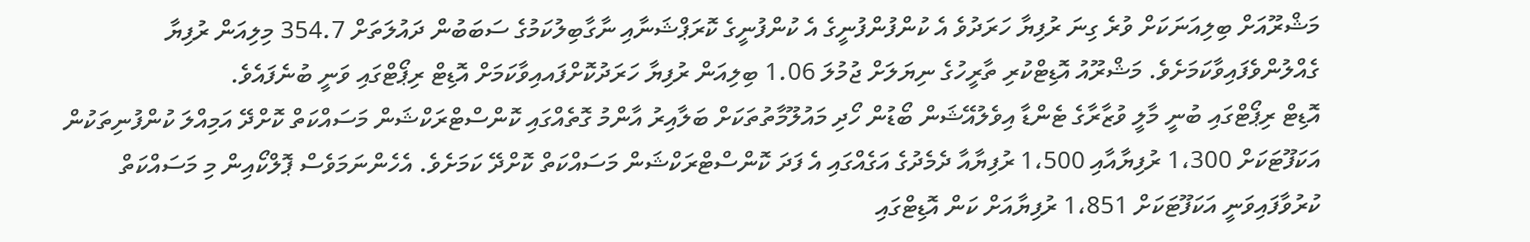މަޝްރޫއަށް ބިލިއަނަކަށް ވުރެ ގިނަ ރުފިޔާ ހަރަދުވެ އެ ކުންފުންފުނީގެ އެ ކުންފުނީގެ ކޮރަޕްޝަނާއި ނާގާބިލުކަމުގެ ސަބަބުން ދައުލަތަށް 354.7 މިލިއަން ރުފިޔާ ގެއްލުންވެފައިވާކަމަށެވެ. މަޝްރޫއު އޮޑިޓްކުރި ތާރީހުގެ ނިޔަލަށް ޖުމުލަ 1.06 ބިލިއަން ރުފިޔާ ހަރަދުކޮށްފައއިވާކަމަށް އޮޑިޓް ރިޕޯޓްގައި ވަނީ ބުނެފައެވެ.
އޮޑިޓް ރިޕޯޓްގައި ބުނީ މާލީ ވުޒާރާގެ ޓެންޑާ އިވެލުއޭޝަން ބޯޑުން ހޯދި މައުލޫމާތުތަކަށް ބަލާއިރު އާންމު ގޮތެއްގައި ކޮންސްޓްރަކްޝަން މަސައްކަތް ކޮށްދޭ އަމިއްލަ ކުންފުނިތަކުން އަކަފޫޓަކަށް 1،300 ރުފިޔާއާއި 1،500 ރުފިޔާއާ ދެމެދުގެ އަގެއްގައި އެ ފަދަ ކޮންސްޓްރަކްޝަން މަސައްކަތް ކޮށްދޭ ކަމަށެވެ. އެހެންނަމަވެސް ޕޮލްކޯއިން މި މަސައްކަތް ކުރުވާފައިވަނީ އަކަފޫޓަކަށް 1،851 ރުފިޔާއަށް ކަން އޮޑިޓްގައި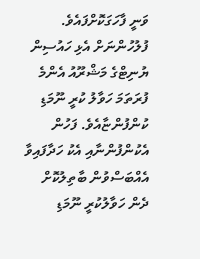ވަނީ ފާހަގަކޮށްފައެވެ.
ފުލުހުންނަށް އެޅި ހައުސިން ޔުނިޓްގެ މަޝްރޫއު އެންމެ ފުރަތަމަ ހަވާލު ކުރީ ނޫމަޑި ކުންފުންޏާއެވެ. ފަހުން އެކުންފުންނާއި އެކު ހަދާފައިވާ އެއްބަސްވުން ބާތިލުކޮށް ދެން ހަވާލުކުރީ ނޫމަޑި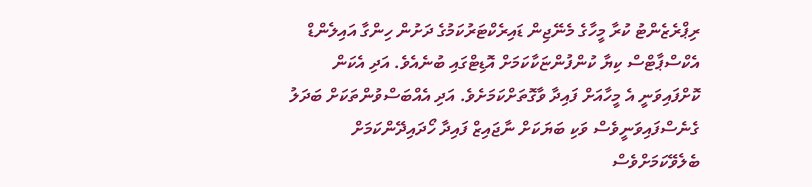ރިޕްރެޒެންޓު ކުރާ މީހާގެ މެނޭޖިން ޑައިރެކްޓަރުކަމުގެ ދަށުން ހިންގާ އައިލެންޑް އެކްސްޕާޓްސް ކިޔާ ކުންފުންޏަކާކަމަށް އޮޑިޓްގައި ބުނެއެވެ. އަދި އެކަން ކޮށްފައިވަނީ އެ މީހާއަށް ފައިދާ ވާގޮތަށްކަމަށެވެ. އަދި އެއްބަސްވުންތަކަށް ބަދަލު ގެނެސްފައިވަނީވެސް ވަކި ބަޔަކަށް ނާޖައިޒް ފައިދާ ހޯދައިދޭންކަމަށް ބެލެވޭކަމަށްވެސް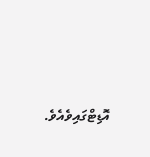އޮޑިޓްގައިވެއެވެ.